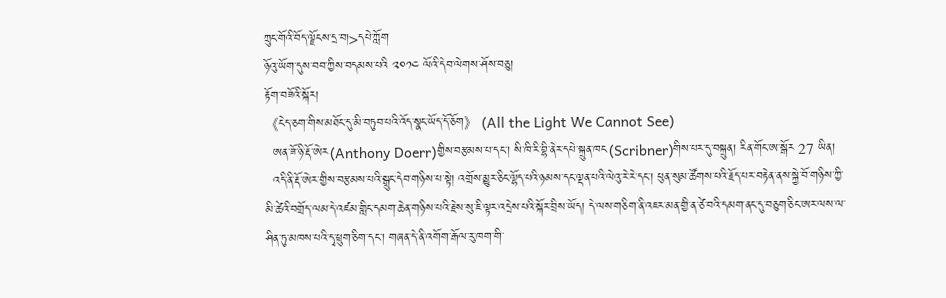ཀྲུང་གོའི་བོད་ལྗོངས་དྲ་བ།>དཔེ་ཀློག
ཉོའུ་ཡོག་དུས་བབ་ཀྱིས་བདམས་པའི ༢༠༡༤ ལོའི་དེབ་ལེགས་ཤོས་བཅུ།
རྟོག་བཟོའི་སྐོར།
《ངེད་ཅག་གིས་མཐོང་དུ་མི་བཏུབ་པའི་འོད་སྣང་ཡོད་དོ་ཅོག》 (All the Light We Cannot See)
  ཨན་ཟོ་ཉི་རྡོ་ཨེར(Anthony Doerr)གྱིས་བརྩམས་པ་དང་། སི་ཁི་རི་བྷི་ནེར་དཔེ་སྐྲུན་ཁང(Scribner)གིས་པར་དུ་བསྐྲུན། རིན་གོང་ཨ་སྒོར 27 ཡིན།
  འདི་ནི་རྡོ་ཨེར་གྱིས་བརྩམས་པའི་སྒྲུང་དེབ་གཉིས་པ་སྟེ། འགྲོས་མྱུར་ཅིང་ལྷོད་པའི་ཉམས་དང་ལྡན་པའི་ལེའུ་རེ་རེ་དང་། ཕུན་སུམ་ཚོགས་པའི་རྗོད་པར་བརྟེན་ནས་སྐྱེ་བོ་གཉིས་ཀྱི་མི་ཚེའི་བགྲོད་ལམ་དེ་འཛམ་གླིང་དམག་ཆེན་གཉིས་པའི་རྗེས་སུ་ཇི་ལྟར་འདྲེས་པའི་སྐོར་བྲིས་ཡོད། དེ་ལས་གཅིག་ནི་འཇར་མན་གྱི་ན་ཙེ་བའི་དམག་ནང་དུ་བཅུག་ཅིང་ཨར་ལས་ལ་ཤིན་ཏུ་མཁས་པའི་དྭ་ཕྲུག་ཅིག་དང་། གཞན་དེ་ནི་འགོག་རྒོལ་རུ་ཁག་གི་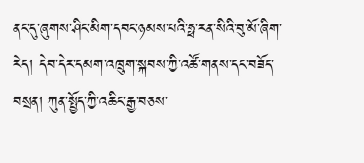ནང་དུ་ཞུགས་ཤིང་མིག་དབང་ཉམས་པའི་ཧྥ་རན་སིའི་བུ་མོ་ཞིག་རེད། དེབ་དེར་དམག་འཁྲུག་སྐབས་ཀྱི་འཚོ་གནས་དང་བཟོད་བསྲན། ཀུན་སྤྱོད་ཀྱི་འཆིང་རྒྱ་བཅས་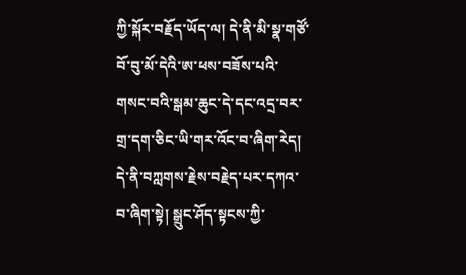ཀྱི་སྐོར་བརྗོད་ཡོད་ལ། དེ་ནི་མི་སྣ་གཙོ་བོ་བུ་མོ་དེའི་ཨ་ཕས་བཟོས་པའི་གསང་བའི་སྒམ་ཆུང་དེ་དང་འདྲ་བར་གྲ་དག་ཅིང་ཡི་གར་འོང་བ་ཞིག་རེད། དེ་ནི་བཀླགས་རྗེས་བརྗེད་པར་དཀའ་བ་ཞིག་སྟེ། སྒྲུང་ཤོད་སྟངས་ཀྱི་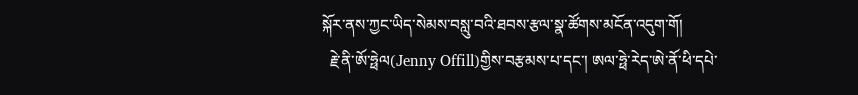སྐོར་ནས་ཀྱང་ཡིད་སེམས་བསླུ་བའི་ཐབས་རྩལ་སྣ་ཚོགས་མངོན་འདུག་གོ།
  རྗེ་ནི་ཨོ་ཧྥེལ(Jenny Offill)གྱིས་བརྩམས་པ་དང་། ཨལ་ཧྥེ་རེད་ཨེ་ནོ་ཕི་དཔེ་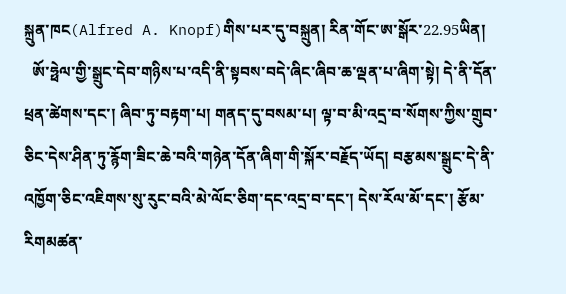སྐྲུན་ཁང(Alfred A. Knopf)གིས་པར་དུ་བསྐྲུན། རིན་གོང་ཨ་སྒོར་22.95ཡིན།
  ཨོ་ཧྥེལ་གྱི་སྒྲུང་དེབ་གཉིས་པ་འདི་ནི་སྟབས་བདེ་ཞིང་ཞིབ་ཆ་ལྡན་པ་ཞིག་སྟེ། དེ་ནི་དོན་ཕྲན་ཚེགས་དང་། ཞིབ་ཏུ་བརྟག་པ། གནད་དུ་བསམ་པ། ལྟ་བ་མི་འདྲ་བ་སོགས་ཀྱིས་གྲུབ་ཅིང་དེས་ཤིན་ཏུ་རྙོག་ཟིང་ཆེ་བའི་གཉེན་དོན་ཞིག་གི་སྐོར་བརྗོད་ཡོད། བརྩམས་སྒྲུང་དེ་ནི་འཁྱོག་ཅིང་འཇིགས་སུ་རུང་བའི་མེ་ལོང་ཅིག་དང་འདྲ་བ་དང་། དེས་རོལ་མོ་དང་། རྩོམ་རིགམཚན་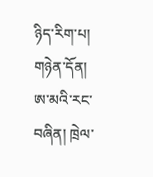ཉིད་རིག་པ། གཉེན་དོན། ཨ་མའི་རང་བཞིན། ཁྲེལ་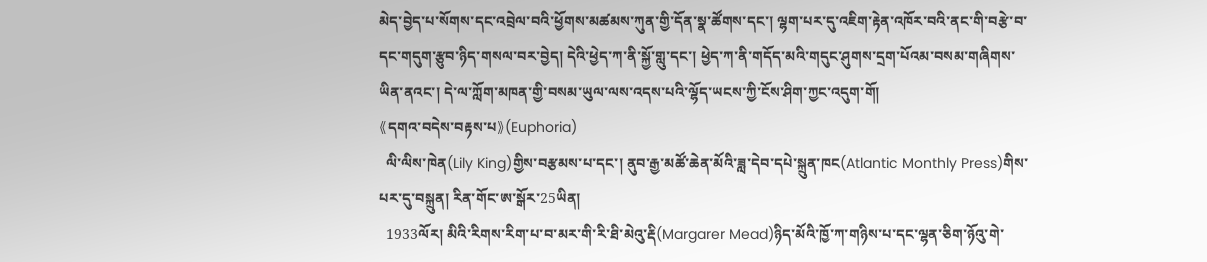མེད་བྱེད་པ་སོགས་དང་འབྲེལ་བའི་ཕྱོགས་མཚམས་ཀུན་གྱི་དོན་སྣ་ཚོགས་དང་། ལྷག་པར་དུ་འཇིག་རྟེན་འཁོར་བའི་ནང་གི་བརྩེ་བ་དང་གདུག་རྩུབ་ཉིད་གསལ་བར་བྱེད། དེའི་ཕྱེད་ཀ་ནི་སྐྱོ་གླུ་དང་། ཕྱེད་ཀ་ནི་གདོད་མའི་གདུང་ཤུགས་དྲག་པོའམ་བསམ་གཞིགས་ཡིན་ནའང་། དེ་ལ་ཀློག་མཁན་གྱི་བསམ་ཡུལ་ལས་འདས་པའི་ལྷོད་ཡངས་ཀྱི་ངོས་ཤིག་ཀྱང་འདུག་གོ།
《དགའ་བདེས་བརྟས་པ》(Euphoria)
  ལི་ལིས་ཁེན(Lily King)གྱིས་བརྩམས་པ་དང་། ནུབ་རྒྱ་མཚོ་ཆེན་མོའི་ཟླ་དེབ་དཔེ་སྐྲུན་ཁང(Atlantic Monthly Press)གིས་པར་དུ་བསྐྲུན། རིན་གོང་ཨ་སྒོར་25ཡིན།
  1933ལོར། མིའི་རིགས་རིག་པ་བ་མར་གི་རི་ཐི་མེའུ་རྡི(Margarer Mead)ཉིད་མོའི་ཁྱོ་ཀ་གཉིས་པ་དང་ལྷན་ཅིག་ཉོའུ་གེ་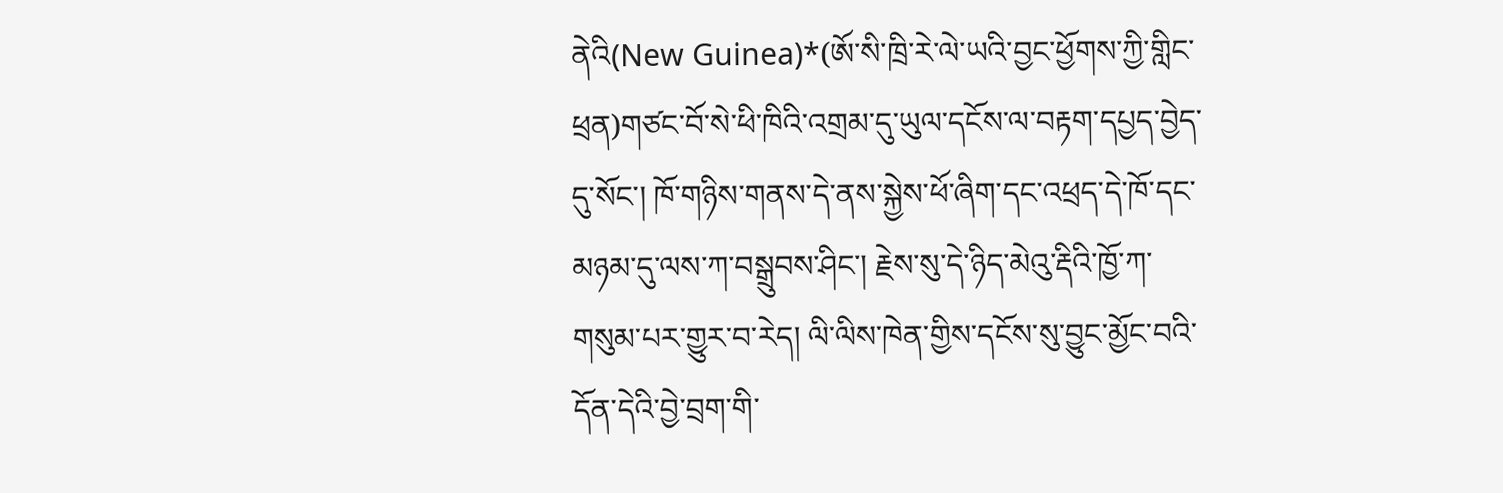ནེའི(New Guinea)*(ཨོ་སི་ཁྲི་རེ་ལེ་ཡའི་བྱང་ཕྱོགས་ཀྱི་གླིང་ཕྲན)གཙང་བོ་སེ་ཕི་ཁིའི་འགྲམ་དུ་ཡུལ་དངོས་ལ་བརྟག་དཔྱད་བྱེད་དུ་སོང་། ཁོ་གཉིས་གནས་དེ་ནས་སྐྱེས་ཕོ་ཞིག་དང་འཕྲད་དེ་ཁོ་དང་མཉམ་དུ་ལས་ཀ་བསྒྲུབས་ཤིང་། རྗེས་སུ་དེ་ཉིད་མེའུ་རྡིའི་ཁྱོ་ཀ་གསུམ་པར་གྱུར་བ་རེད། ལི་ལིས་ཁེན་གྱིས་དངོས་སུ་བྱུང་མྱོང་བའི་དོན་དེའི་བྱེ་བྲག་གི་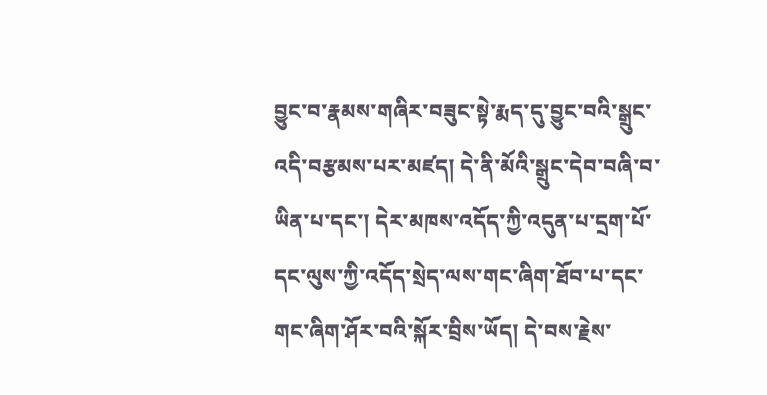བྱུང་བ་རྣམས་གཞིར་བཟུང་སྟེ་རྨད་དུ་བྱུང་བའི་སྒྲུང་འདི་བརྩམས་པར་མཛད། དེ་ནི་མོའི་སྒྲུང་དེབ་བཞི་བ་ཡིན་པ་དང་། དེར་མཁས་འདོད་ཀྱི་འདུན་པ་དྲག་པོ་དང་ལུས་ཀྱི་འདོད་སྲེད་ལས་གང་ཞིག་ཐོབ་པ་དང་གང་ཞིག་ཤོར་བའི་སྐོར་བྲིས་ཡོད། དེ་བས་རྗེས་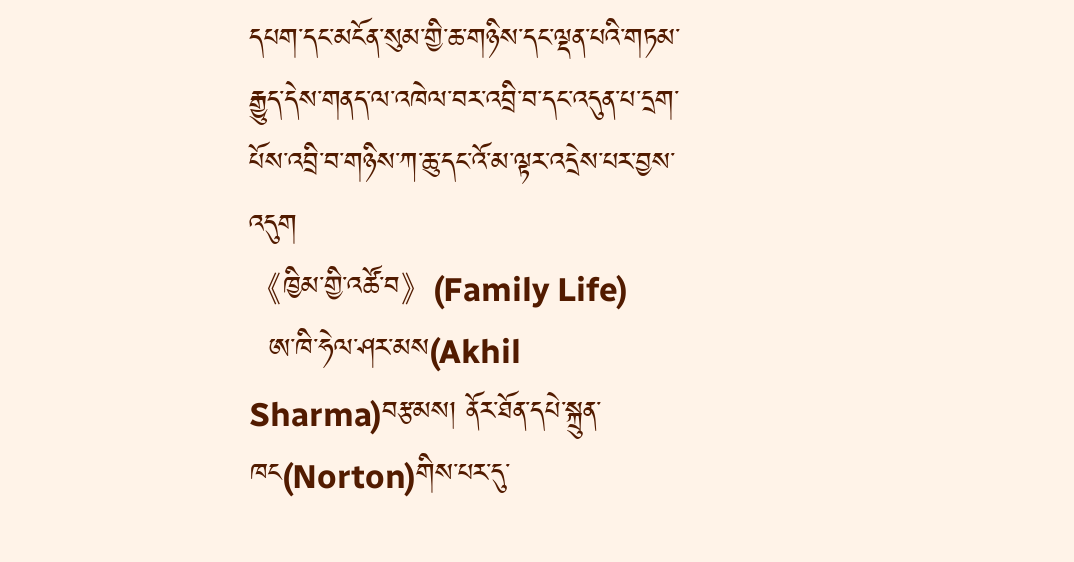དཔག་དང་མངོན་སུམ་གྱི་ཆ་གཉིས་དང་ལྡན་པའི་གཏམ་རྒྱུད་དེས་གནད་ལ་འཁེལ་བར་འབྲི་བ་དང་འདུན་པ་དྲག་པོས་འབྲི་བ་གཉིས་ཀ་ཆུ་དང་འོ་མ་ལྟར་འདྲེས་པར་བྱས་འདུག
《ཁྱིམ་གྱི་འཚོ་བ》(Family Life)
  ཨ་ཁི་ཧེལ་ཤར་མས(Akhil Sharma)བརྩམས། ནོར་ཐོན་དཔེ་སྐྲུན་ཁང(Norton)གིས་པར་དུ་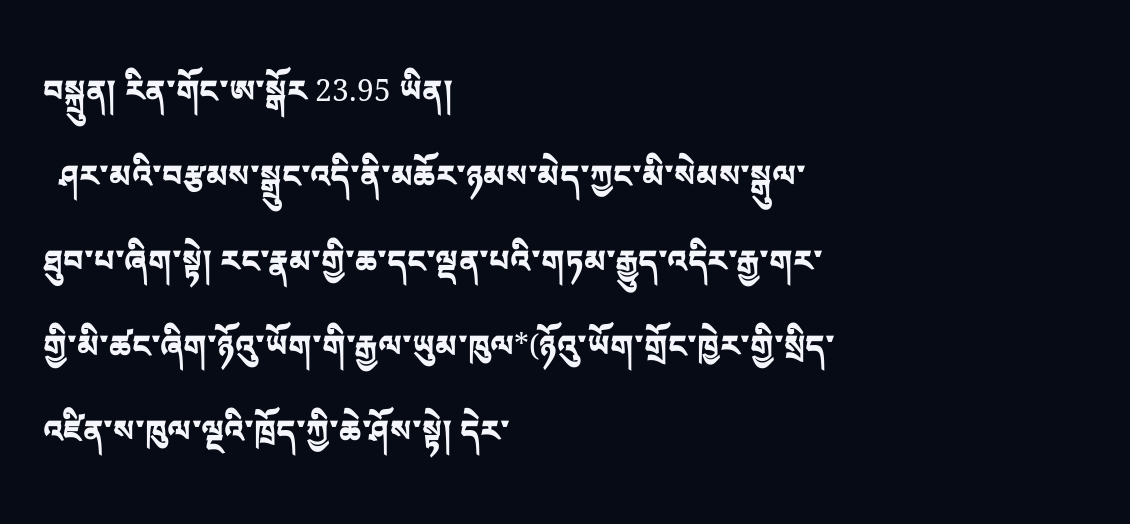བསྐྲུན། རིན་གོང་ཨ་སྒོར 23.95 ཡིན།
  ཤར་མའི་བརྩམས་སྒྲུང་འདི་ནི་མཆོར་ཉམས་མེད་ཀྱང་མི་སེམས་སྒུལ་ཐུབ་པ་ཞིག་སྟེ། རང་རྣམ་གྱི་ཆ་དང་ལྡན་པའི་གཏམ་རྒྱུད་འདིར་རྒྱ་གར་གྱི་མི་ཚང་ཞིག་ཉོའུ་ཡོག་གི་རྒྱལ་ཡུམ་ཁུལ*(ཉོའུ་ཡོག་གྲོང་ཁྱེར་གྱི་སྲིད་འཛིན་ས་ཁུལ་ལྔའི་ཁྲོད་ཀྱི་ཆེ་ཤོས་སྟེ། དེར་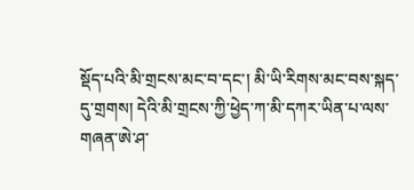སྡོད་པའི་མི་གྲངས་མང་བ་དང་། མི་ཡི་རིགས་མང་བས་སྐད་དུ་གྲགས། དེའི་མི་གྲངས་ཀྱི་ཕྱེད་ཀ་མི་དཀར་ཡིན་པ་ལས་གཞན་ཨེ་ཤ་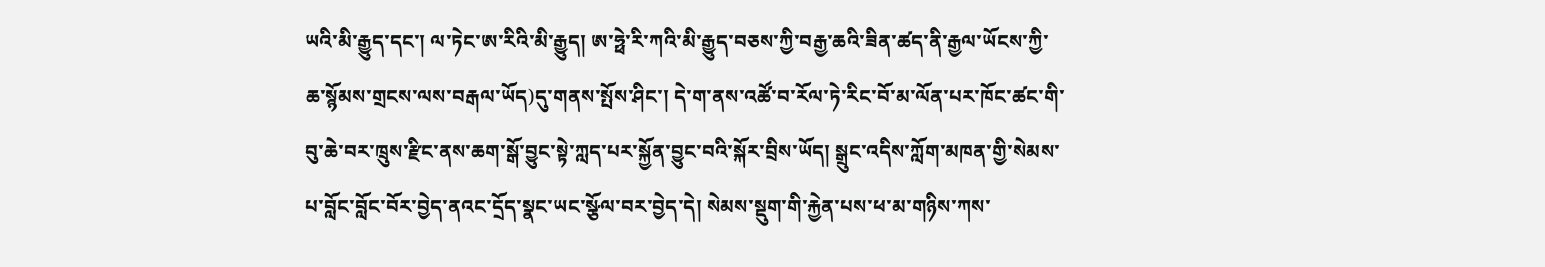ཡའི་མི་རྒྱུད་དང་། ལ་ཏེང་ཨ་རིའི་མི་རྒྱུད། ཨ་ཧྥེ་རི་ཀའི་མི་རྒྱུད་བཅས་ཀྱི་བརྒྱ་ཆའི་ཟིན་ཚད་ནི་རྒྱལ་ཡོངས་ཀྱི་ཆ་སྙོམས་གྲངས་ལས་བརྒལ་ཡོད)དུ་གནས་སྤོས་ཤིང་། དེ་ག་ནས་འཚོ་བ་རོལ་ཏེ་རིང་བོ་མ་ལོན་པར་ཁོང་ཚང་གི་བུ་ཆེ་བར་ཁྲུས་རྫིང་ནས་ཆག་སྒོ་བྱུང་སྟེ་ཀླད་པར་སྐྱོན་བྱུང་བའི་སྐོར་བྲིས་ཡོད། སྒྲུང་འདིས་ཀློག་མཁན་གྱི་སེམས་པ་བློང་བློང་བོར་བྱེད་ནའང་དྲོད་སྣང་ཡང་སྩོལ་བར་བྱེད་དེ། སེམས་སྡུག་གི་རྐྱེན་པས་ཕ་མ་གཉིས་ཀས་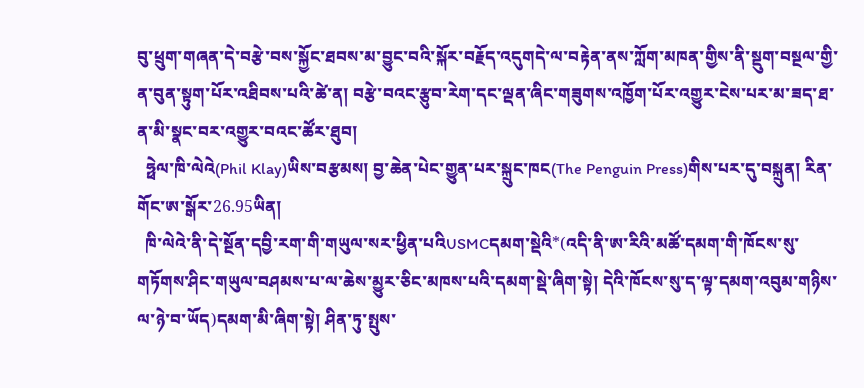བུ་ཕྲུག་གཞན་དེ་བརྩེ་བས་སྐྱོང་ཐབས་མ་བྱུང་བའི་སྐོར་བརྗོད་འདུགདེ་ལ་བརྟེན་ནས་ཀློག་མཁན་གྱིས་ནི་སྡུག་བསྔལ་གྱི་ན་བུན་སྟུག་པོར་འཐིབས་པའི་ཚེ་ན། བརྩེ་བའང་རྩུབ་རེག་དང་ལྡན་ཞིང་གཟུགས་འཁྱོག་པོར་འགྱུར་ངེས་པར་མ་ཟད་ཐ་ན་མི་སྣང་བར་འགྱུར་བའང་ཚོར་ཐུབ།
  ཧྥེལ་ཁི་ལེའེ(Phil Klay)ཡིས་བརྩམས། བྱ་ཆེན་པེང་གྱུན་པར་སྐྲུང་ཁང(The Penguin Press)གིས་པར་དུ་བསྐྲུན། རིན་གོང་ཨ་སྒོར་26.95ཡིན།
  ཁི་ལེའེ་ནི་དེ་སྔོན་དབྱི་རག་གི་གཡུལ་སར་ཕྱིན་པའིUSMCདམག་སྡེའི*(འདི་ནི་ཨ་རིའི་མཚོ་དམག་གི་ཁོངས་སུ་གཏོགས་ཤིང་གཡུལ་བཤམས་པ་ལ་ཆེས་མྱུར་ཅིང་མཁས་པའི་དམག་སྡེ་ཞིག་སྟེ། དེའི་ཁོངས་སུ་ད་ལྟ་དམག་འབུམ་གཉིས་ལ་ཉེ་བ་ཡོད)དམག་མི་ཞིག་སྟེ། ཤིན་ཏུ་སྤུས་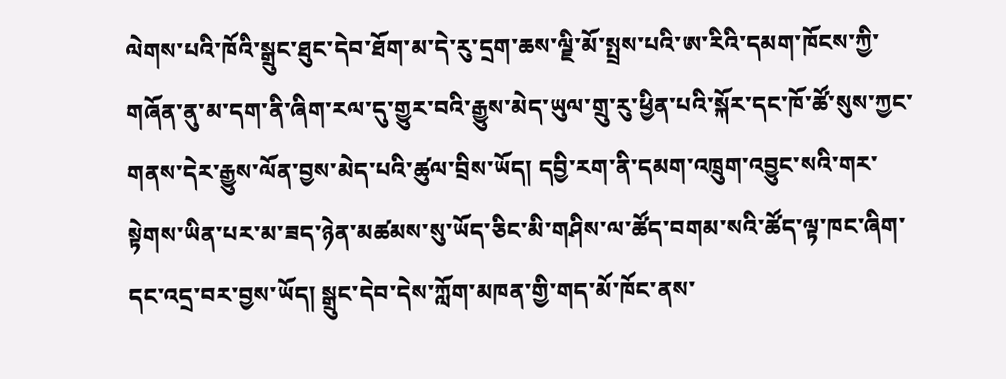ལེགས་པའི་ཁོའི་སྒྲུང་ཐུང་དེབ་ཐོག་མ་དེ་རུ་དྲག་ཆས་ལྗི་མོ་སྤྲས་པའི་ཨ་རིའི་དམག་ཁོངས་ཀྱི་གཞོན་ནུ་མ་དག་ནི་ཞིག་རལ་དུ་གྱུར་བའི་རྒྱུས་མེད་ཡུལ་གྲུ་རུ་ཕྱིན་པའི་སྐོར་དང་ཁོ་ཚོ་སུས་ཀྱང་གནས་དེར་རྒྱུས་ལོན་བྱས་མེད་པའི་ཚུལ་བྲིས་ཡོད། དབྱི་རག་ནི་དམག་འཁྲུག་འབྱུང་སའི་གར་སྟེགས་ཡིན་པར་མ་ཟད་ཉེན་མཚམས་སུ་ཡོད་ཅིང་མི་གཤིས་ལ་ཚོད་བགམ་སའི་ཚོད་ལྟ་ཁང་ཞིག་དང་འདྲ་བར་བྱས་ཡོད། སྒྲུང་དེབ་དེས་ཀློག་མཁན་གྱི་གད་མོ་ཁོང་ནས་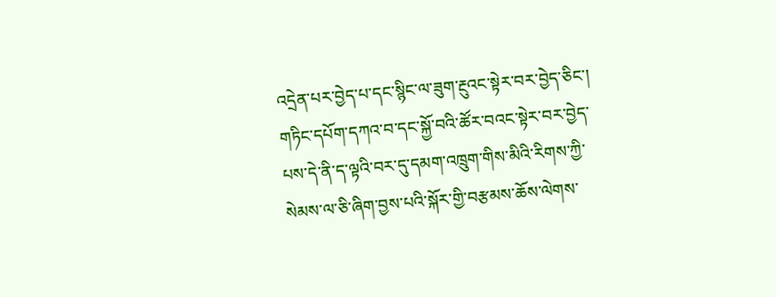འདྲེན་པར་བྱེད་པ་དང་སྙིང་ལ་ཟུག་རྔུའང་སྟེར་བར་བྱེད་ཅིང་། གཏིང་དཔོག་དཀའ་བ་དང་སྐྱོ་བའི་ཚོར་བའང་སྟེར་བར་བྱེད་པས་དེ་ནི་ད་ལྟའི་བར་དུ་དམག་འཁྲུག་གིས་མིའི་རིགས་ཀྱི་སེམས་ལ་ཅི་ཞིག་བྱས་པའི་སྐོར་གྱི་བརྩམས་ཆོས་ལེགས་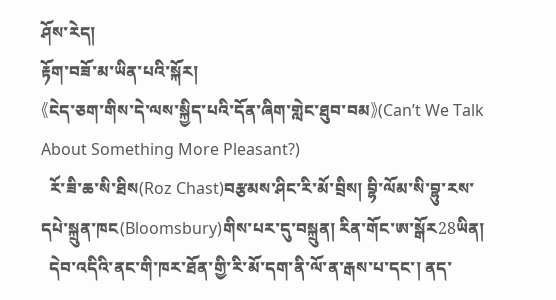ཤོས་རེད།
རྟོག་བཟོ་མ་ཡིན་པའི་སྐོར།
《ངེད་ཅག་གིས་དེ་ལས་སྐྱིད་པའི་དོན་ཞིག་གླེང་ཐུབ་བམ》(Can’t We Talk About Something More Pleasant?)
  རོ་ཟི་ཆ་སི་ཐིས(Roz Chast)བརྩམས་ཤིང་རི་མོ་བྲིས། བྷི་ལོམ་སི་བྷུ་རས་དཔེ་སྐྲུན་ཁང(Bloomsbury)གིས་པར་དུ་བསྐྲུན། རིན་གོང་ཨ་སྒོར28ཡིན།
  དེབ་འདིའི་ནང་གི་ཁར་ཐོན་གྱི་རི་མོ་དག་ནི་ལོ་ན་རྒས་པ་དང་། ནད་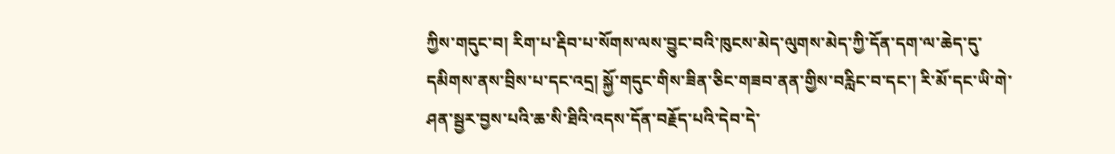ཀྱིས་གདུང་བ། རིག་པ་རྡིབ་པ་སོགས་ལས་བྱུང་བའི་ཁུངས་མེད་ལུགས་མེད་ཀྱི་དོན་དག་ལ་ཆེད་དུ་དམིགས་ནས་བྲིས་པ་དང་འདྲ། སྐྱོ་གདུང་གིས་ཟིན་ཅིང་གཟབ་ནན་གྱིས་བརླིང་བ་དང་། རི་མོ་དང་ཡི་གེ་ཤན་སྦྱར་བྱས་པའི་ཆ་སི་ཐིའི་འདས་དོན་བརྗོད་པའི་དེབ་དེ་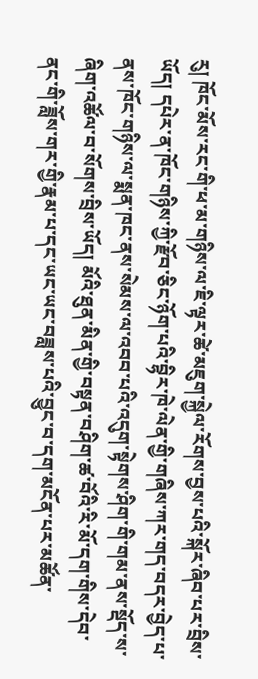རུ། ཁོང་མོས་རང་གི་ཕ་མ་གཉིས་ལ་ཇི་ལྟར་ཚེ་མཇུག་སྐྱེལ་རོགས་བྱས་པའི་སྐོར་ཞིབ་པར་བྲིས་ཡོད། དཔེར་ན་ཁོང་གཉིས་ཀྱི་རྫོབ་ཅིང་ཉོག་པའི་བྷིར་ཁེ་ལེན་གྱི་གཞིས་ཀར་གད་བདར་བྱེད་པ་ནས་ཁོང་གཉིས་ལ་སྨན་ཁང་ནས་སེམས་ལ་འབབ་པའི་འདུག་སྟེགས་ཤིག་གི་གམ་ནས་སྡོད་ས་ཞིག་འཚོལ་བ་སོགས་བྲིས་ཡོད། མོའི་ཐུན་མིན་གྱི་བསྟན་བཤིག་ཚ་བོའི་རི་མོ་དག་གིས་དེབ་ནང་གི་ཟློས་གར་གྱི་རྣམ་པ་དང་ཡང་ཡང་བཟླས་པའི་བྱུང་བ་དག་མངོན་པར་མཚོན་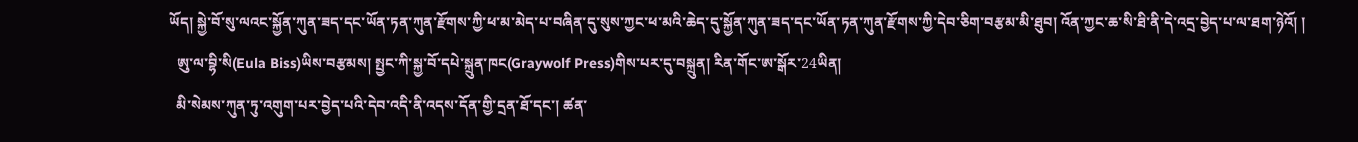ཡོད། སྐྱེ་བོ་སུ་ལའང་སྐྱོན་ཀུན་ཟད་དང་ཡོན་ཏན་ཀུན་རྫོགས་ཀྱི་ཕ་མ་མེད་པ་བཞིན་དུ་སུས་ཀྱང་ཕ་མའི་ཆེད་དུ་སྐྱོན་ཀུན་ཟད་དང་ཡོན་ཏན་ཀུན་རྫོགས་ཀྱི་དེབ་ཅིག་བརྩམ་མི་ཐུབ། འོན་ཀྱང་ཆ་སི་ཐི་ནི་དེ་འདྲ་བྱེད་པ་ལ་ཐག་ཉེའོ། །
  ཨུ་ལ་བྷི་སི(Eula Biss)ཡིས་བརྩམས། སྤྱང་ཀི་སྐྱ་བོ་དཔེ་སྐྲུན་ཁང(Graywolf Press)གིས་པར་དུ་བསྐྲུན། རིན་གོང་ཨ་སྒོར་24ཡིན།
  མི་སེམས་ཀུན་ཏུ་འགུག་པར་བྱེད་པའི་དེབ་འདི་ནི་འདས་དོན་གྱི་དྲན་ཐོ་དང་། ཚན་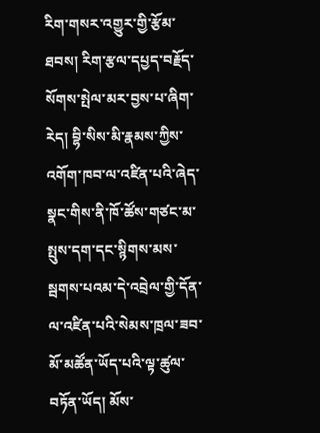རིག་གསར་འགྱུར་གྱི་རྩོམ་ཐབས། རིག་རྩལ་དཔྱད་བརྗོད་སོགས་སྤེལ་མར་བྱས་པ་ཞིག་རེད། བྷི་སིས་མི་རྣམས་ཀྱིས་འགོག་ཁབ་ལ་འཛིན་པའི་ཞེད་སྣང་གིས་ནི་ཁོ་ཚོས་གཙང་མ་སྤུས་དག་དང་སྙིགས་མས་སྦགས་པའམ་དེ་འབྲེལ་གྱི་དོན་ལ་འཛིན་པའི་སེམས་ཁྲལ་ཟབ་མོ་མཚོན་ཡོད་པའི་ལྟ་ཚུལ་བཏོན་ཡོད། མོས་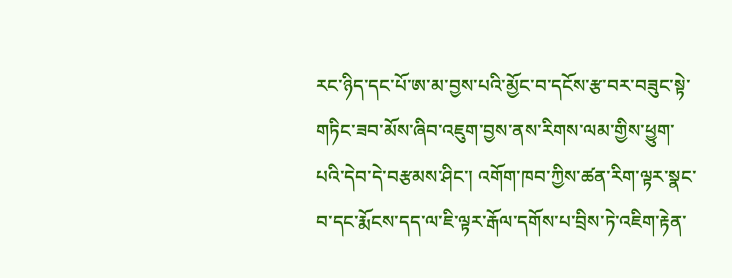རང་ཉིད་དང་པོ་ཨ་མ་བྱས་པའི་མྱོང་བ་དངོས་རྩ་བར་བཟུང་སྟེ་གཏིང་ཟབ་མོས་ཞིབ་འཇུག་བྱས་ནས་རིགས་ལམ་གྱིས་ཕྱུག་པའི་དེབ་དེ་བརྩམས་ཤིང་། འགོག་ཁབ་ཀྱིས་ཚན་རིག་ལྟར་སྣང་བ་དང་རྨོངས་དད་ལ་ཇི་ལྟར་རྒོལ་དགོས་པ་བྲིས་ཏེ་འཇིག་རྟེན་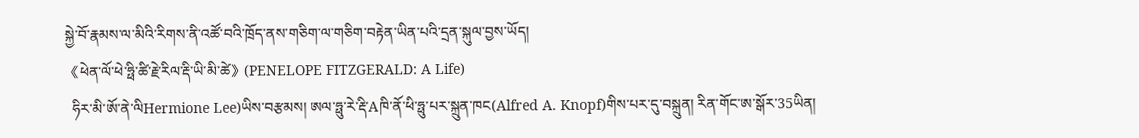སྐྱེ་བོ་རྣམས་ལ་མིའི་རིགས་ནི་འཚོ་བའི་ཁྲོད་ནས་གཅིག་ལ་གཅིག་བརྟེན་ཡིན་པའི་དྲན་སྐུལ་བྱས་ཡོད།
《ཕེན་ལོ་ཕེ་ཧྥི་ཚི་རྗེ་རིལ་རྡི་ཡི་མི་ཚེ》(PENELOPE FITZGERALD: A Life)
  ཧིར་མི་ཨོ་ནེ་ལིHermione Lee)ཡིས་བརྩམས། ཨལ་ཧྥུ་རེ་རྡི་Aཁི་ནོ་ཕི་ཧྥུ་པར་སྐྲུན་ཁང(Alfred A. Knopf)གིས་པར་དུ་བསྐྲུན། རིན་གོང་ཨ་སྒོར་35ཡིན།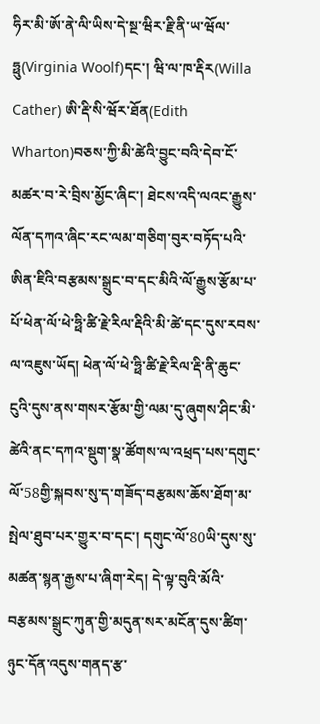ཧིར་མི་ཨོ་ནེ་ལི་ཡིས་དེ་སྔ་ཝིར་རྗི་ནི་ཡ་ཝོལ་ཧྥུ(Virginia Woolf)དང་། ཝི་ལ་ཁ་རྡིར(Willa Cather) ཨི་རྡི་སི་ཝོར་ཐོན(Edith Wharton)བཅས་ཀྱི་མི་ཚེའི་བྱུང་བའི་དེབ་ངོ་མཚར་བ་རེ་བྲིས་མྱོང་ཞིང་། ཐེངས་འདི་ལའང་རྒྱུས་ལོན་དཀའ་ཞིང་རང་ལམ་གཅིག་བུར་བཏོད་པའི་ཨིན་ཇིའི་བརྩམས་སྒྲུང་བ་དང་མིའི་ལོ་རྒྱུས་རྩོམ་པ་པོ་ཕེན་ལོ་ཕེ་ཧྥི་ཚི་རྗེ་རིལ་རྡིའི་མི་ཚེ་དང་དུས་རབས་ལ་འཇུས་ཡོད། ཕེན་ལོ་ཕེ་ཧྥི་ཚི་རྗེ་རིལ་རྡི་ནི་ཆུང་ངུའི་དུས་ནས་གསར་རྩོམ་གྱི་ལམ་དུ་ཞུགས་ཤིང་མི་ཚེའི་ནང་དཀའ་སྡུག་སྣ་ཚོགས་ལ་འཕྲད་པས་དགུང་ལོ་58གྱི་སྐབས་སུ་ད་གཟོད་བརྩམས་ཆོས་ཐོག་མ་སྤེལ་ཐུབ་པར་གྱུར་བ་དང་། དགུང་ལོ་80ཡི་དུས་སུ་མཚན་སྙན་རྒྱས་པ་ཞིག་རེད། དེ་ལྟ་བུའི་མོའི་བརྩམས་སྒྲུང་ཀུན་གྱི་མདུན་སར་མངོན་དུས་ཚིག་ཉུང་དོན་འདུས་གནད་རྩ་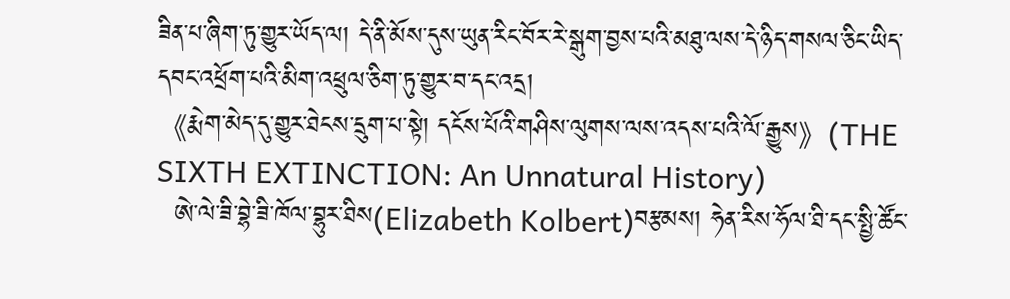ཟིན་པ་ཞིག་ཏུ་གྱུར་ཡོད་ལ། དེ་ནི་མོས་དུས་ཡུན་རིང་བོར་རེ་སྒུག་བྱས་པའི་མཐུ་ལས་དེ་ཉིད་གསལ་ཅིང་ཡིད་དབང་འཕྲོག་པའི་མིག་འཕྲུལ་ཅིག་ཏུ་གྱུར་བ་དང་འདྲ།
《རྨེག་མེད་དུ་གྱུར་ཐེངས་དྲུག་པ་སྟེ། དངོས་པོའི་གཤིས་ལུགས་ལས་འདས་པའི་ལོ་རྒྱུས》(THE SIXTH EXTINCTION: An Unnatural History)
  ཨེ་ལེ་ཟི་བྷེ་ཟི་ཁོལ་བྷུར་ཐིས(Elizabeth Kolbert)བརྩམས། ཧེན་རིས་ཧོལ་ཐི་དང་སྤྱི་ཚོང་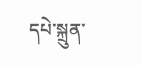དཔེ་སྐྲུན་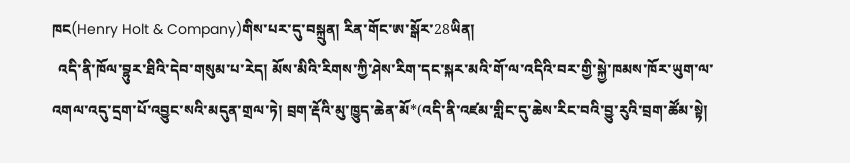ཁང(Henry Holt & Company)གིས་པར་དུ་བསྐྲུན། རིན་གོང་ཨ་སྒོར་28ཡིན།
  འདི་ནི་ཁོལ་བྷུར་ཐིའི་དེབ་གསུམ་པ་རེད། མོས་མིའི་རིགས་ཀྱི་ཤེས་རིག་དང་སྐར་མའི་གོ་ལ་འདིའི་བར་གྱི་སྐྱེ་ཁམས་ཁོར་ཡུག་ལ་འགལ་འདུ་དྲག་པོ་འབྱུང་སའི་མདུན་གྲལ་ཏེ། བྲག་རྡོའི་མུ་ཁྱུད་ཆེན་མོ*(འདི་ནི་འཛམ་གླིང་དུ་ཆེས་རིང་བའི་བྱུ་རུའི་བྲག་ཚོམ་སྟེ།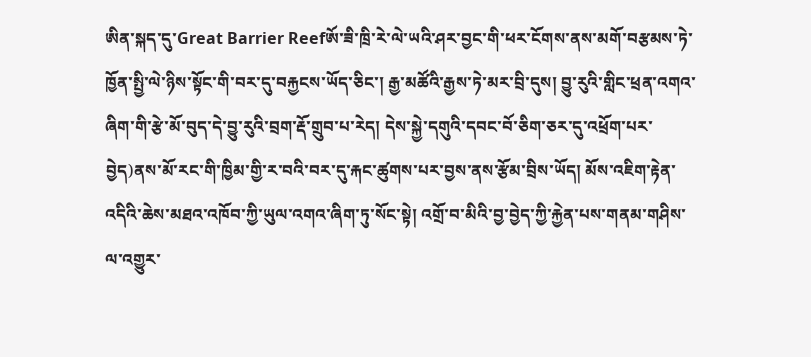ཨིན་སྐད་དུ་Great Barrier Reefཨོ་ཟི་ཁྲི་རེ་ལེ་ཡའི་ཤར་བྱང་གི་ཕར་ངོགས་ནས་མགོ་བརྩམས་ཏེ་ཁྱོན་སྤྱི་ལེ་ཉིས་སྟོང་གི་བར་དུ་བརྐྱངས་ཡོད་ཅིང་། རྒྱ་མཚོའི་རྒྱས་ཏེ་མར་བྲི་དུས། བྱུ་རུའི་གླིང་ཕྲན་འགའ་ཞིག་གི་རྩེ་མོ་བུད་དེ་བྱུ་རུའི་བྲག་རྡོ་གྲུབ་པ་རེད། དེས་སྐྱེ་དགུའི་དབང་བོ་ཅིག་ཅར་དུ་འཕྲོག་པར་བྱེད)ནས་མོ་རང་གི་ཁྱིམ་གྱི་ར་བའི་བར་དུ་རྐང་ཚུགས་པར་བྱས་ནས་རྩོམ་བྲིས་ཡོད། མོས་འཇིག་རྟེན་འདིའི་ཆེས་མཐའ་འཁོབ་ཀྱི་ཡུལ་འགའ་ཞིག་ཏུ་སོང་སྟེ། འགྲོ་བ་མིའི་བྱ་བྱེད་ཀྱི་རྐྱེན་པས་གནམ་གཤིས་ལ་འགྱུར་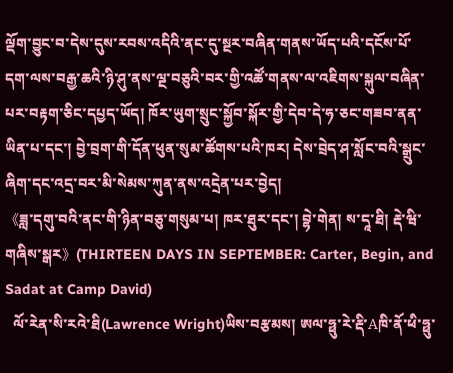ལྡོག་བྱུང་བ་དེས་དུས་རབས་འདིའི་ནང་དུ་སྔར་བཞིན་གནས་ཡོད་པའི་དངོས་པོ་དག་ལས་བརྒྱ་ཆའི་ཉི་ཤུ་ནས་ལྔ་བཅུའི་བར་གྱི་འཚོ་གནས་ལ་འཇིགས་སྐུལ་བཞིན་པར་བརྟག་ཅིང་དཔྱད་ཡོད། ཁོར་ཡུག་སྲུང་སྐྱོབ་སྐོར་གྱི་དེབ་དེ་ཧ་ཅང་གཟབ་ནན་ཡིན་པ་དང་། བྱེ་བྲག་གི་དོན་ཕུན་སུམ་ཚོགས་པའི་ཁར། དེས་བྲེད་ཤ་སློང་བའི་སྒྲུང་ཞིག་དང་འདྲ་བར་མི་སེམས་ཀུན་ནས་འདྲེན་པར་བྱེད།
《ཟླ་དགུ་བའི་ནང་གི་ཉིན་བཅུ་གསུམ་པ། ཁར་ཐུར་དང་། བྷེ་གེན། ས་དཱ་ཐི། རྡེ་ཝི་གཞིས་སྒར》(THIRTEEN DAYS IN SEPTEMBER: Carter, Begin, and Sadat at Camp David)
  ལོ་རེན་སི་རའེ་ཐི(Lawrence Wright)ཡིས་བརྩམས། ཨལ་ཧྥུ་རེ་རྡི་Aཁི་ནོ་ཕི་ཧྥུ་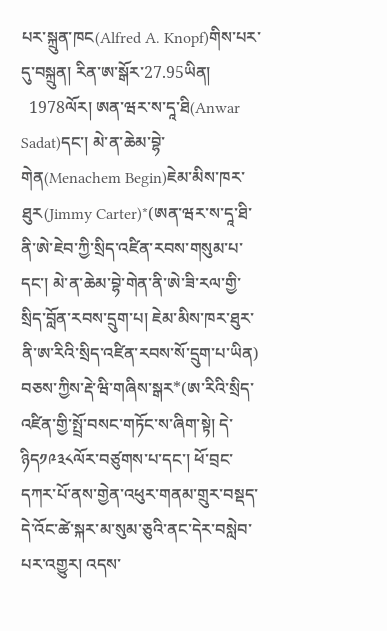པར་སྐྲུན་ཁང(Alfred A. Knopf)གིས་པར་དུ་བསྐྲུན། རིན་ཨ་སྒོར་27.95ཡིན།
  1978ལོར། ཨན་ཝར་ས་དཱ་ཐི(Anwar Sadat)དང་། མེ་ན་ཆེམ་བྷེ་གེན(Menachem Begin)ཇེམ་མིས་ཁར་ཐུར(Jimmy Carter)*(ཨན་ཝར་ས་དཱ་ཐི་ནི་ཨེ་ཇེབ་ཀྱི་སྲིད་འཛིན་རབས་གསུམ་པ་དང་། མེ་ན་ཆེམ་བྷེ་གེན་ནི་ཨེ་ཟི་རལ་གྱི་སྲིད་བློན་རབས་དྲུག་པ། ཇེམ་མིས་ཁར་ཐུར་ནི་ཨ་རིའི་སྲིད་འཛིན་རབས་སོ་དྲུག་པ་ཡིན) བཅས་ཀྱིས་རྡེ་ཝི་གཞིས་སྒར*(ཨ་རིའི་སྲིད་འཛིན་གྱི་སྤྲོ་བསང་གཏོང་ས་ཞིག་སྟེ། དེ་ཉིད༡༩༣༨ལོར་བཙུགས་པ་དང་། ཕོ་བྲང་དཀར་པོ་ནས་གྱེན་འཕུར་གནམ་གྲུར་བསྡད་དེ་འོང་ཚེ་སྐར་མ་སུམ་ཅུའི་ནང་དེར་བསླེབ་པར་འགྱུར། འདས་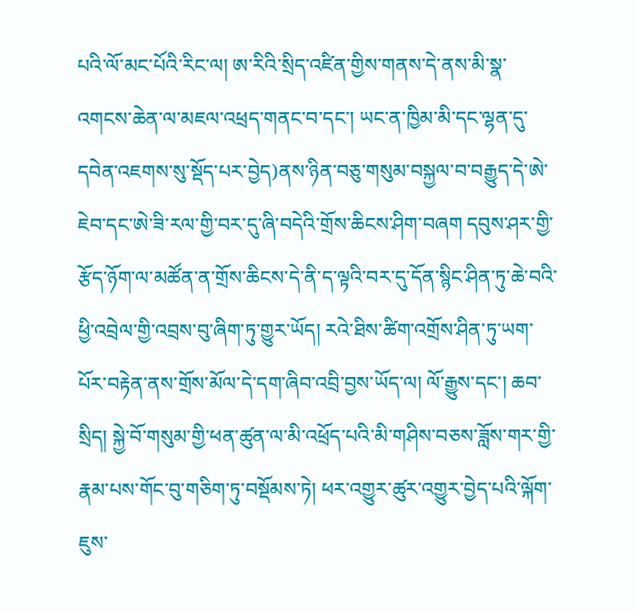པའི་ལོ་མང་པོའི་རིང་ལ། ཨ་རིའི་སྲིད་འཛིན་གྱིས་གནས་དེ་ནས་མི་སྣ་འགངས་ཆེན་ལ་མཇལ་འཕྲད་གནང་བ་དང་། ཡང་ན་ཁྱིམ་མི་དང་ལྷན་དུ་དབེན་འཇགས་སུ་སྡོད་པར་བྱེད)ནས་ཉིན་བཅུ་གསུམ་བསྐྱལ་བ་བརྒྱུད་དེ་ཨེ་ཇེབ་དང་ཨེ་ཟི་རལ་གྱི་བར་དུ་ཞི་བདེའི་གྲོས་ཆིངས་ཤིག་བཞག དབུས་ཤར་གྱི་རྩོད་ཉོག་ལ་མཚོན་ན་གྲོས་ཆིངས་དེ་ནི་ད་ལྟའི་བར་དུ་དོན་སྙིང་ཤིན་ཏུ་ཆེ་བའི་ཕྱི་འབྲེལ་གྱི་འབྲས་བུ་ཞིག་ཏུ་གྱུར་ཡོད། རའེ་ཐིས་ཚིག་འགྲོས་ཤིན་ཏུ་ཡག་པོར་བརྟེན་ནས་གྲོས་མོལ་དེ་དག་ཞིབ་འབྲི་བྱས་ཡོད་ལ། ལོ་རྒྱུས་དང་། ཆབ་སྲིད། སྐྱེ་བོ་གསུམ་གྱི་ཕན་ཚུན་ལ་མི་འཕྲོད་པའི་མི་གཤིས་བཅས་ཟློས་གར་གྱི་རྣམ་པས་གོང་བུ་གཅིག་ཏུ་བསྡོམས་ཏེ། ཕར་འགྱུར་ཚུར་འགྱུར་བྱེད་པའི་ལྐོག་ཇུས་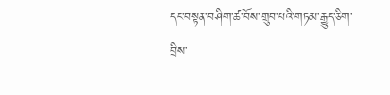དང་བསྟན་བཤིག་ཚ་བོས་གྲུབ་པའི་གཏམ་རྒྱུད་ཅིག་བྲིས་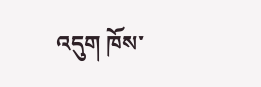འདུག ཁོས་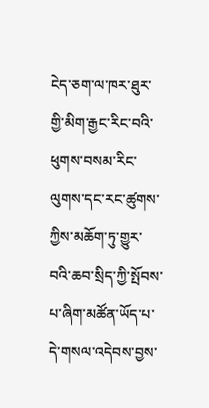ངེད་ཅག་ལ་ཁར་ཐུར་གྱི་མིག་རྒྱང་རིང་བའི་ཕུགས་བསམ་རིང་ལུགས་དང་རང་ཚུགས་ཀྱིས་མཆོག་ཏུ་གྱུར་བའི་ཆབ་སྲིད་ཀྱི་སྤོབས་པ་ཞིག་མཚོན་ཡོད་པ་དེ་གསལ་འདེབས་བྱས་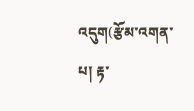འདུག(རྩོམ་འགན་པ། རྟ་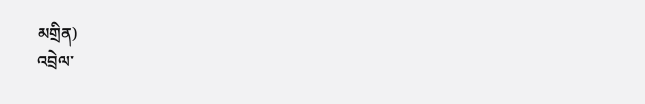མགྲིན)
འབྲེལ་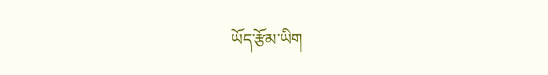ཡོད་རྩོམ་ཡིག